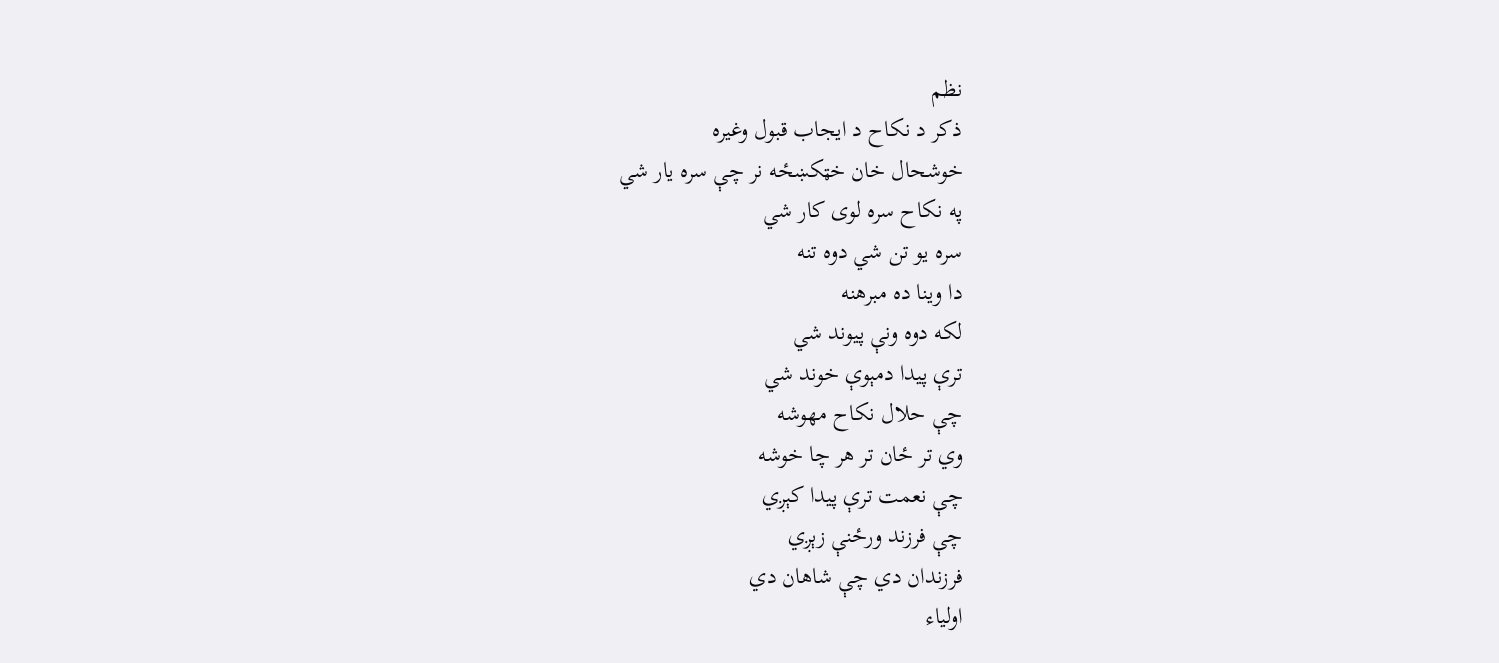نظم
ذکر د نکاح د ايجاب قبول وغيره
خوشحال خان خټکښځه نر چې سره يار شي
په نکاح سره لوی کار شي
سره يو تن شي دوه تنه
دا وينا ده مبرهنه
لکه دوه ونې پيوند شي
ترې پيدا دمېوې خوند شي
چې حلال نکاح مهوشه
وي تر ځان تر هر چا خوشه
چې نعمت ترې پيدا کېږي
چې فرزند ورځنې زېږي
فرزندان دي چې شاهان دي
اولياء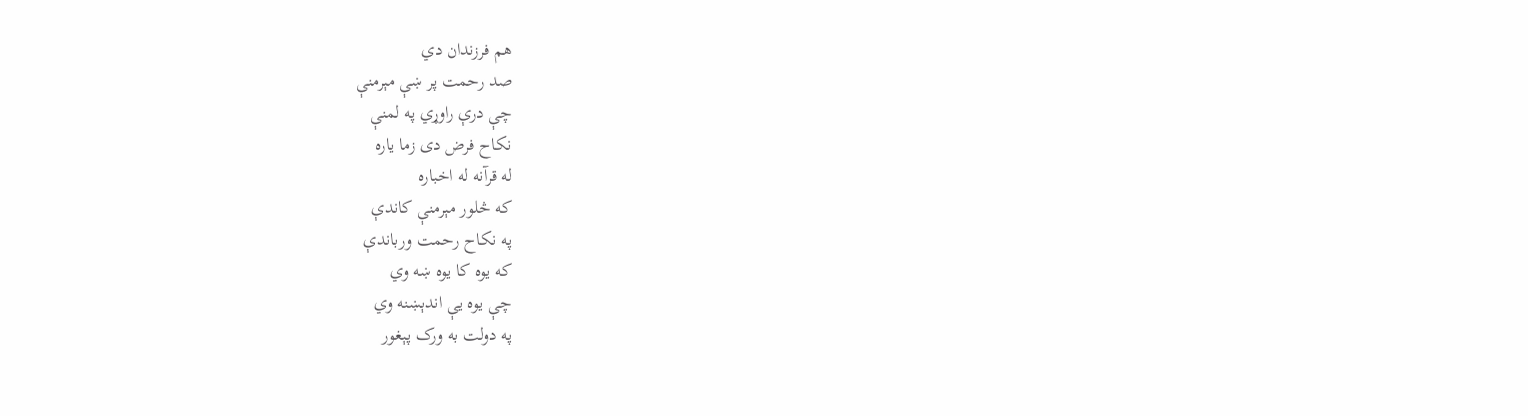هم فرزندان دي
صد رحمت پر ښې مېرمنې
چې درې راوړي په لمنې
نکاح فرض دی زما ياره
له قرآنه له اخباره
که څلور مېرمنې کاندې
په نکاح رحمت ورباندې
که يوه کا يوه ښه وي
چې يوه يې اندېښنه وي
په دولت به ورک پېغور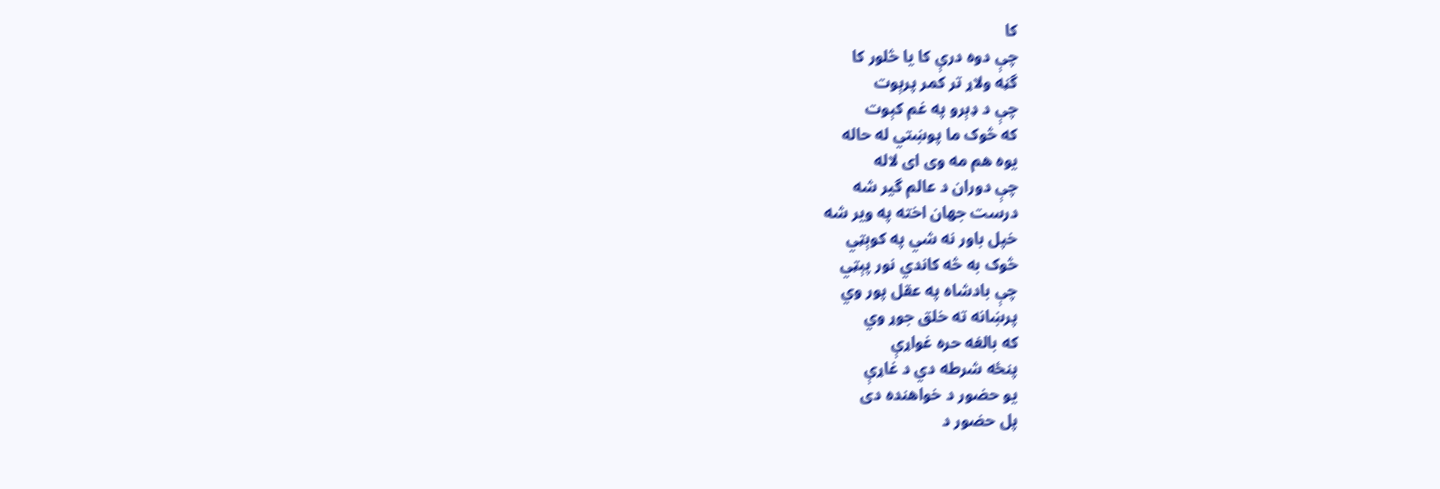کا
چې دوه درې کا يا څلور کا
گڼه ولاړ تر کمر پرېوت
چې د ډېرو په غم کېوت
که څوک ما پوښتي له حاله
يوه هم مه وی ای لاله
چې دوران د عالم گير شه
درست جهان اخته په وير شه
خپل باور نه شي په کوېټي
څوک به څه کاندي نور پېټي
چې بادشاه په عقل پور وي
پرښانه ته خلق جوړ وي
که بالغه حره غواړې
پنځه شرطه دي د غاړې
يو حضور د خواهنده دی
پل حضور د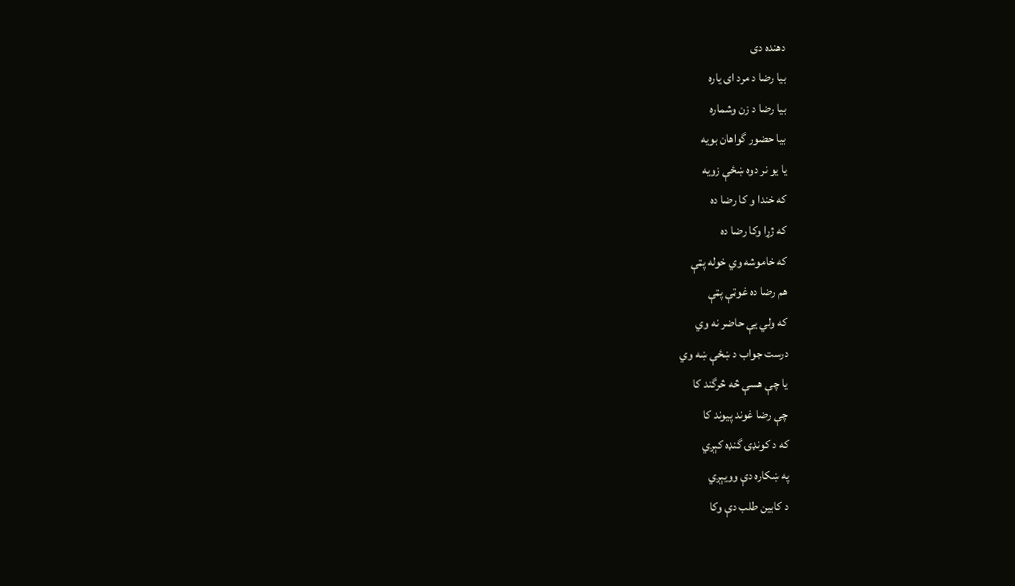دهنده دی
بيا رضا د مرد ای ياره
بيا رضا د زن وشماره
بيا حضور گواهان بويه
يا يو نر دوه ښځې زويه
که خندا و کا رضا ده
که ژړا وکا رضا ده
که خاموشه وي خوله پټې
هم رضا ده غوټې پټې
که ولي يې حاضر نه وي
درست جواب د ښځې ښه وي
يا چې هسې څه څرگند کا
چې رضا غوند پيوند کا
که د کونډۍ گنډه کېږي
په ښکاره دې وويېږي
د کابين طلب دې وکا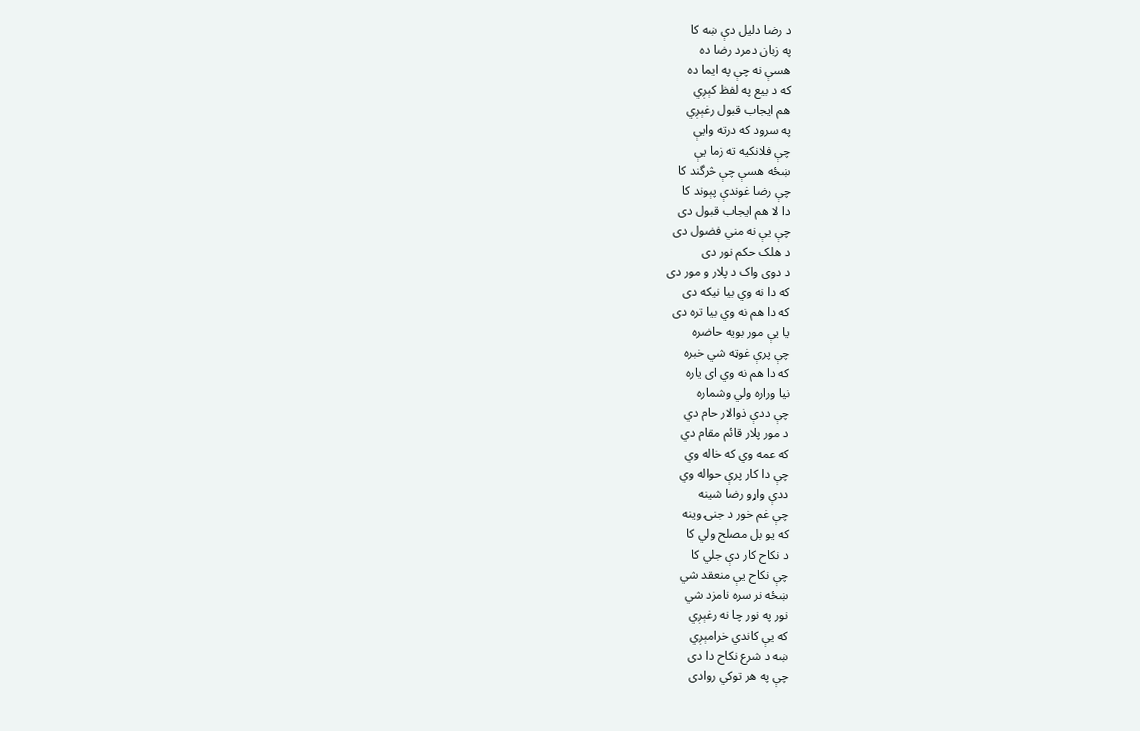د رضا دليل دې ښه کا
په زبان دمرد رضا ده
هسې نه چې په ايما ده
که د بيع په لفظ کېږي
هم ايجاب قبول رغېږي
په سرود که درته وايې
چې فلانکيه ته زما يې
ښځه هسې چې څرگند کا
چې رضا غوندې پېوند کا
دا لا هم ايجاب قبول دی
چې يې نه مني فضول دی
د هلک حکم نور دی
د دوی واک د پلار و مور دی
که دا نه وي بيا نيکه دی
که دا هم نه وي بيا تره دی
يا يې مور بويه حاضره
چې پرې غوټه شي خبره
که دا هم نه وي ای ياره
نيا وراره ولي وشماره
چې ددې ذوالار حام دي
د مور پلار قائم مقام دي
که عمه وي که خاله وي
چې دا کار پرې حواله وي
ددې واړو رضا شينه
چې غم خور د جنۍ وينه
که يو بل مصلح ولي کا
د نکاح کار دې جلي کا
چې نکاح يې منعقد شي
ښځه نر سره نامزد شي
نور په نور چا نه رغېږي
که يې کاندي خرامېږي
ښه د شرع نکاح دا دی
چې په هر توکي روادی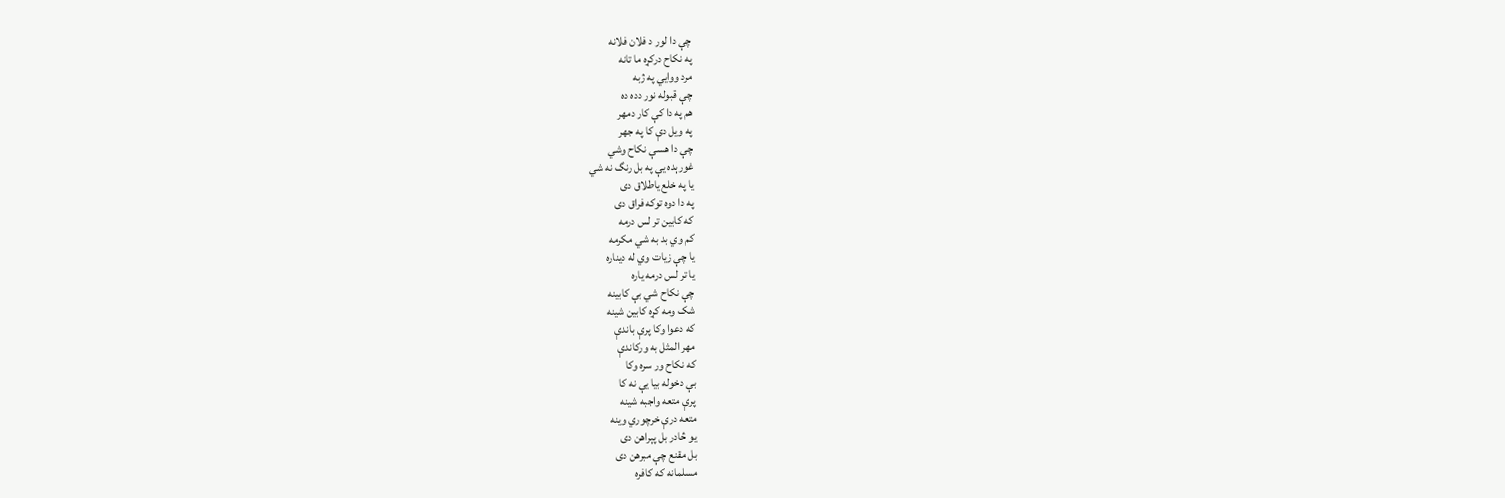چې دا لور د فلان فلانه
په نکاح درکړه ما تانه
مرد ووايي په ژبه
چې قبوله نور دده ده
هم په دا کې کار دمهر
په ويل دې کا په جهر
چې دا هسې نکاح وشي
غورېده يې په بل رنگ نه شي
يا په خلع ياطلاق دی
په دا دوه توکه فراق دی
که کابين تر لس درمه
کم وي بد به شي مکرمه
يا چې زيات وي له ديناره
يا تر لس درمه ياره
چې نکاح شي بې کابينه
شک ومه کړه کابين شينه
که دعوا وکا پرې باندې
مهر المثل به ورکاندې
که نکاح ور سره وکا
بې دخوله بيا يې نه کا
پرې متعه واجبه شينه
متعه درې خرچوري وينه
يو څادر بل پېراهن دی
بل مقنع چې مبرهن دی
مسلمانه که کافره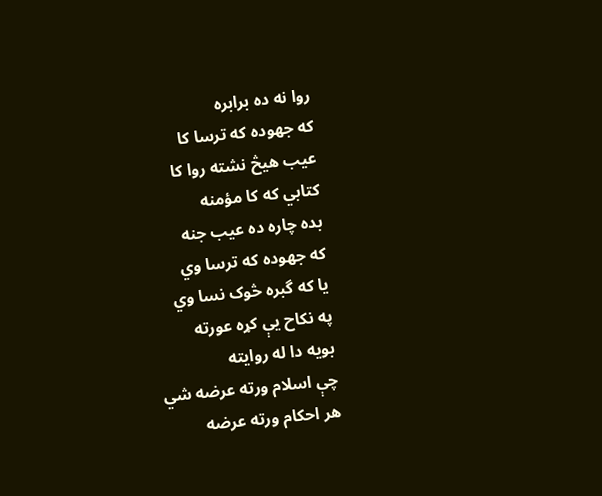روا نه ده برابره
که جهوده که ترسا کا
عيب هيڅ نشته روا کا
کتابي که کا مؤمنه
بده چاره ده عيب جنه
که جهوده که ترسا وي
يا که گبره څوک نسا وي
په نکاح يې کړه عورته
بويه دا له روايته
چې اسلام ورته عرضه شي
هر احکام ورته عرضه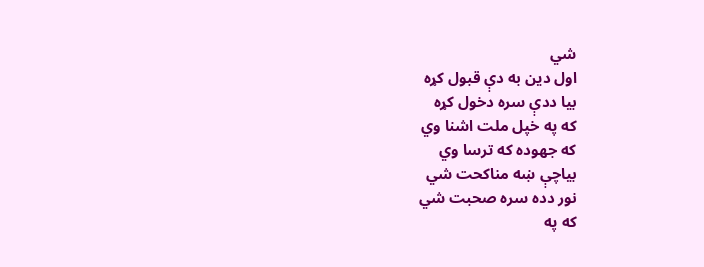شي
اول دين به دې قبول کړه
بيا ددې سره دخول کړه
که په خپل ملت اشنا وي
که جهوده که ترسا وي
بياچې ښه مناکحت شي
نور دده سره صحبت شي
که په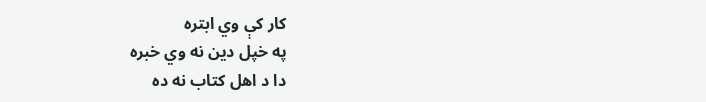کار کې وي ابتره
په خپل دين نه وي خبره
دا د اهل کتاب نه ده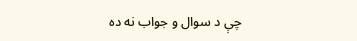چې د سوال و جواب نه ده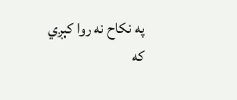په نکاح نه روا کېږي
که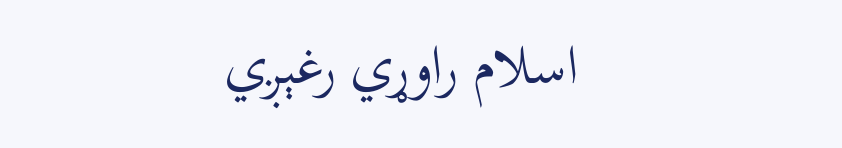اسلام راوړي رغېږي